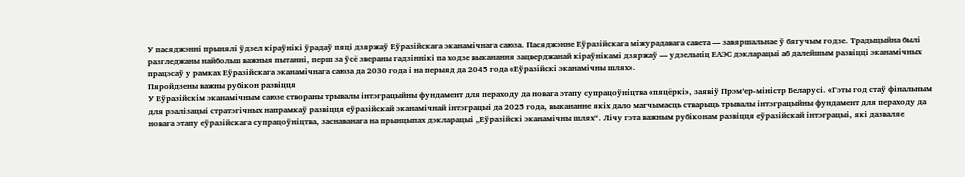У пасяджэнні прынялі ўдзел кіраўнікі ўрадаў пяці дзяржаў Еўразійскага эканамічнага саюза. Пасяджэнне Еўразійскага міжурадавага савета — завяршальнае ў бягучым годзе. Традыцыйна былі разгледжаны найбольш важныя пытанні, перш за ўсё звераны гадзіннікі па ходзе выканання зацверджанай кіраўнікамі дзяржаў — удзельніц ЕАЭС дэкларацыі аб далейшым развіцці эканамічных працэсаў у рамках Еўразійскага эканамічнага саюза да 2030 года і на перыяд да 2045 года «Еўразійскі эканамічны шлях».
Пяройдзены важны рубікон развіцця
У Еўразійскім эканамічным саюзе створаны трывалы інтэграцыйны фундамент для пераходу да новага этапу супрацоўніцтва «пяцёркі», заявіў Прэм’ер-міністр Беларусі. «Гэты год стаў фінальным для рэалізацыі стратэгічных напрамкаў развіцця еўразійскай эканамічнай інтэграцыі да 2025 года, выкананне якіх дало магчымасць стварыць трывалы інтэграцыйны фундамент для пераходу да новага этапу еўразійскага супрацоўніцтва, заснаванага на прынцыпах дэкларацыі „Еўразійскі эканамічны шлях“. Лічу гэта важным рубіконам развіцця еўразійскай інтэграцыі, які дазваляе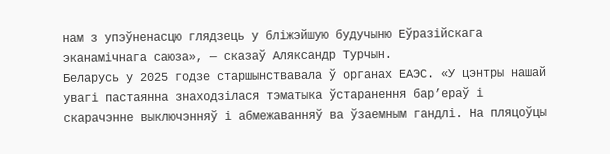нам з упэўненасцю глядзець у бліжэйшую будучыню Еўразійскага эканамічнага саюза», — сказаў Аляксандр Турчын.
Беларусь у 2025 годзе старшынствавала ў органах ЕАЭС. «У цэнтры нашай увагі пастаянна знаходзілася тэматыка ўстаранення бар’ераў і скарачэнне выключэнняў і абмежаванняў ва ўзаемным гандлі. На пляцоўцы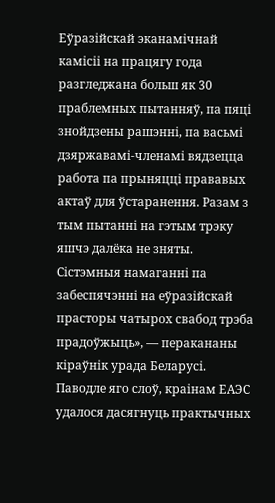Еўразійскай эканамічнай камісіі на працягу года разгледжана больш як 30 праблемных пытанняў, па пяці знойдзены рашэнні, па васьмі дзяржавамі-членамі вядзецца работа па прыняцці прававых актаў для ўстаранення. Разам з тым пытанні на гэтым трэку яшчэ далёка не зняты. Сістэмныя намаганні па забеспячэнні на еўразійскай прасторы чатырох свабод трэба прадоўжыць», — перакананы кіраўнік урада Беларусі.
Паводле яго слоў, краінам ЕАЭС удалося дасягнуць практычных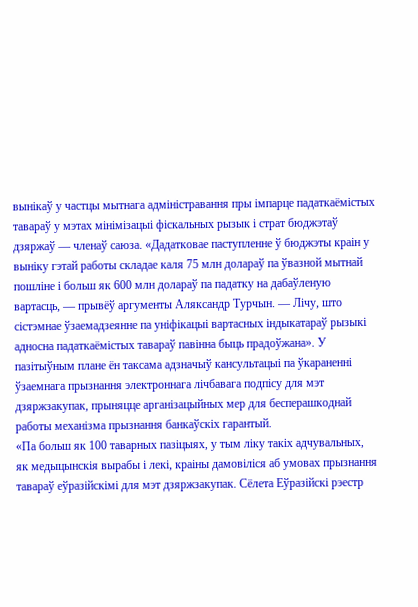вынікаў у частцы мытнага адміністравання пры імпарце падаткаёмістых тавараў у мэтах мінімізацыі фіскальных рызык і страт бюджэтаў дзяржаў — членаў саюза. «Дадатковае паступленне ў бюджэты краін у выніку гэтай работы складае каля 75 млн долараў па ўвазной мытнай пошліне і больш як 600 млн долараў па падатку на дабаўленую вартасць, — прывёў аргументы Аляксандр Турчын. — Лічу, што сістэмнае ўзаемадзеянне па уніфікацыі вартасных індыкатараў рызыкі адносна падаткаёмістых тавараў павінна быць прадоўжана». У пазітыўным плане ён таксама адзначыў кансультацыі па ўкараненні ўзаемнага прызнання электроннага лічбавага подпісу для мэт дзяржзакупак, прыняцце арганізацыйных мер для бесперашкоднай работы механізма прызнання банкаўскіх гарантый.
«Па больш як 100 таварных пазіцыях, у тым ліку такіх адчувальных, як медыцынскія вырабы і лекі, краіны дамовіліся аб умовах прызнання тавараў еўразійскімі для мэт дзяржзакупак. Сёлета Еўразійскі рэестр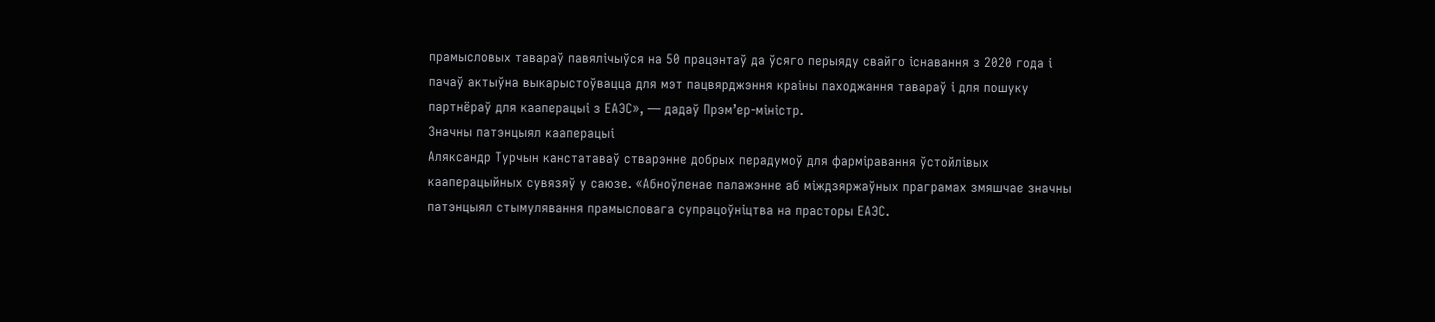прамысловых тавараў павялічыўся на 50 працэнтаў да ўсяго перыяду свайго існавання з 2020 года і пачаў актыўна выкарыстоўвацца для мэт пацвярджэння краіны паходжання тавараў і для пошуку партнёраў для кааперацыі з ЕАЭС», — дадаў Прэм’ер-міністр.
Значны патэнцыял кааперацыі
Аляксандр Турчын канстатаваў стварэнне добрых перадумоў для фарміравання ўстойлівых кааперацыйных сувязяў у саюзе. «Абноўленае палажэнне аб міждзяржаўных праграмах змяшчае значны патэнцыял стымулявання прамысловага супрацоўніцтва на прасторы ЕАЭС.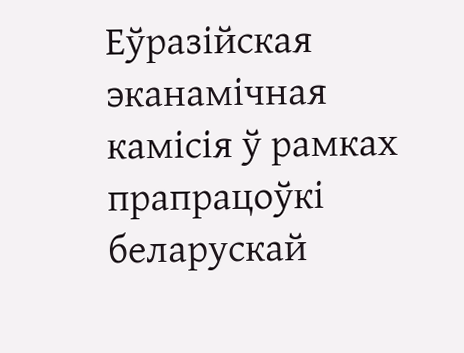Еўразійская эканамічная камісія ў рамках прапрацоўкі беларускай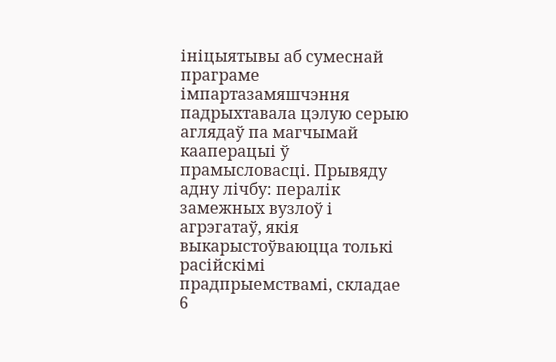ініцыятывы аб сумеснай праграме імпартазамяшчэння падрыхтавала цэлую серыю аглядаў па магчымай кааперацыі ў прамысловасці. Прывяду адну лічбу: пералік замежных вузлоў і агрэгатаў, якія выкарыстоўваюцца толькі расійскімі прадпрыемствамі, складае 6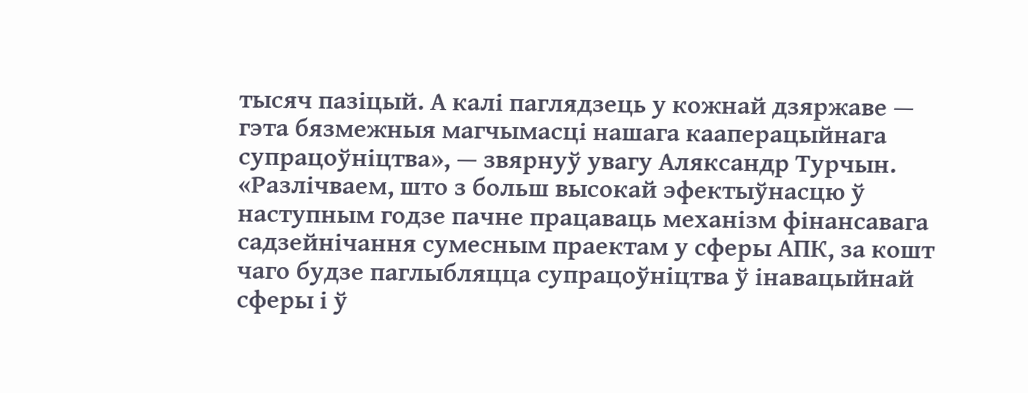тысяч пазіцый. А калі паглядзець у кожнай дзяржаве — гэта бязмежныя магчымасці нашага кааперацыйнага супрацоўніцтва», — звярнуў увагу Аляксандр Турчын.
«Разлічваем, што з больш высокай эфектыўнасцю ў наступным годзе пачне працаваць механізм фінансавага садзейнічання сумесным праектам у сферы АПК, за кошт чаго будзе паглыбляцца супрацоўніцтва ў інавацыйнай сферы і ў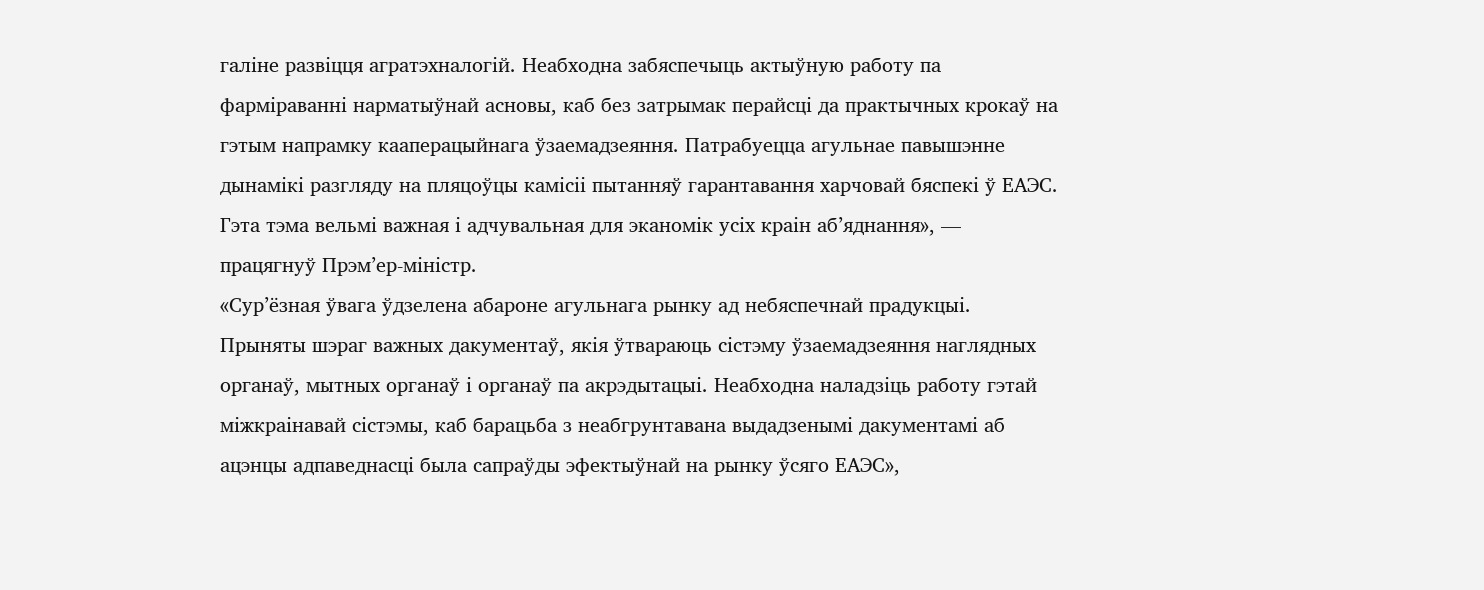галіне развіцця агратэхналогій. Неабходна забяспечыць актыўную работу па фарміраванні нарматыўнай асновы, каб без затрымак перайсці да практычных крокаў на гэтым напрамку кааперацыйнага ўзаемадзеяння. Патрабуецца агульнае павышэнне дынамікі разгляду на пляцоўцы камісіі пытанняў гарантавання харчовай бяспекі ў ЕАЭС. Гэта тэма вельмі важная і адчувальная для эканомік усіх краін аб’яднання», — працягнуў Прэм’ер-міністр.
«Сур’ёзная ўвага ўдзелена абароне агульнага рынку ад небяспечнай прадукцыі. Прыняты шэраг важных дакументаў, якія ўтвараюць сістэму ўзаемадзеяння наглядных органаў, мытных органаў і органаў па акрэдытацыі. Неабходна наладзіць работу гэтай міжкраінавай сістэмы, каб барацьба з неабгрунтавана выдадзенымі дакументамі аб ацэнцы адпаведнасці была сапраўды эфектыўнай на рынку ўсяго ЕАЭС»,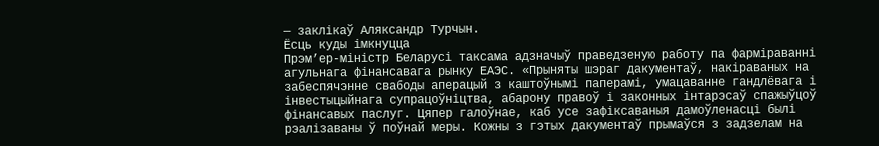— заклікаў Аляксандр Турчын.
Ёсць куды імкнуцца
Прэм’ер-міністр Беларусі таксама адзначыў праведзеную работу па фарміраванні агульнага фінансавага рынку ЕАЭС. «Прыняты шэраг дакументаў, накіраваных на забеспячэнне свабоды аперацый з каштоўнымі паперамі, умацаванне гандлёвага і інвестыцыйнага супрацоўніцтва, абарону правоў і законных інтарэсаў спажыўцоў фінансавых паслуг. Цяпер галоўнае, каб усе зафіксаваныя дамоўленасці былі рэалізаваны ў поўнай меры. Кожны з гэтых дакументаў прымаўся з задзелам на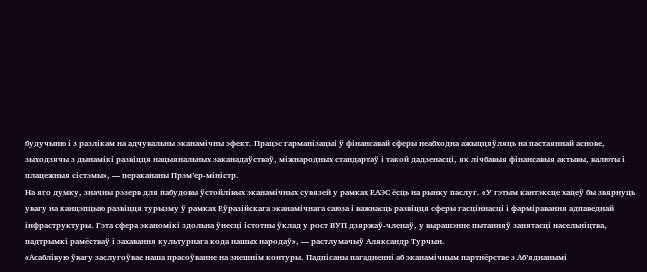будучыню і з разлікам на адчувальны эканамічны эфект. Працэс гарманізацыі ў фінансавай сферы неабходна ажыццяўляць на пастаяннай аснове, зыходзячы з дынамікі развіцця нацыянальных заканадаўстваў, міжнародных стандартаў і такой дадзенасці, як лічбавыя фінансавыя актывы, валюты і плацежныя сістэмы», — перакананы Прэм’ер-міністр.
На яго думку, значны рэзерв для пабудовы ўстойлівых эканамічных сувязей у рамках ЕАЭС ёсць на рынку паслуг. «У гэтым кантэксце хацеў бы звярнуць увагу на канцэпцыю развіцця турызму ў рамках Еўразійскага эканамічнага саюза і важнасць развіцця сферы гасціннасці і фарміравання адпаведнай інфраструктуры. Гэта сфера эканомікі здольна ўнесці істотны ўклад у рост ВУП дзяржаў-членаў, у вырашэнне пытанняў занятасці насельніцтва, падтрымкі рамёстваў і захавання культурнага кода нашых народаў», — растлумачыў Аляксандр Турчын.
«Асаблівую ўвагу заслугоўвае наша прасоўванне на знешнім контуры. Падпісаны пагадненні аб эканамічным партнёрстве з Аб’яднанымі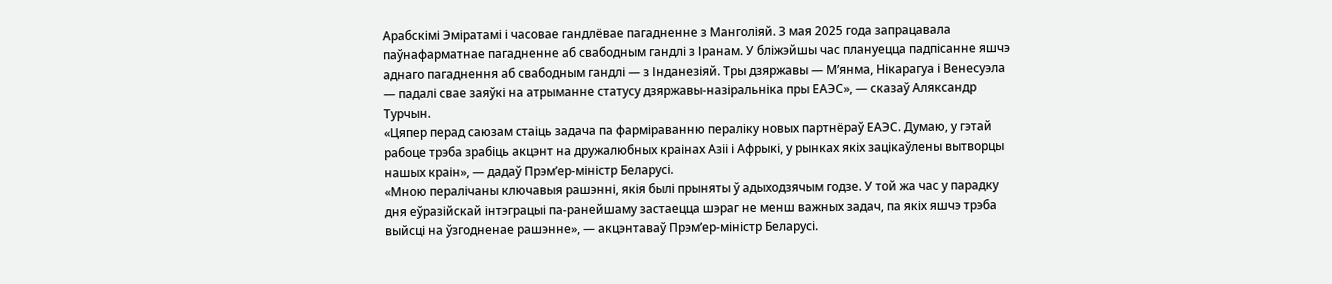Арабскімі Эміратамі і часовае гандлёвае пагадненне з Манголіяй. З мая 2025 года запрацавала паўнафарматнае пагадненне аб свабодным гандлі з Іранам. У бліжэйшы час плануецца падпісанне яшчэ аднаго пагаднення аб свабодным гандлі — з Інданезіяй. Тры дзяржавы — М’янма, Нікарагуа і Венесуэла — падалі свае заяўкі на атрыманне статусу дзяржавы-назіральніка пры ЕАЭС», — сказаў Аляксандр Турчын.
«Цяпер перад саюзам стаіць задача па фарміраванню пераліку новых партнёраў ЕАЭС. Думаю, у гэтай рабоце трэба зрабіць акцэнт на дружалюбных краінах Азіі і Афрыкі, у рынках якіх зацікаўлены вытворцы нашых краін», — дадаў Прэм’ер-міністр Беларусі.
«Мною пералічаны ключавыя рашэнні, якія былі прыняты ў адыходзячым годзе. У той жа час у парадку дня еўразійскай інтэграцыі па-ранейшаму застаецца шэраг не менш важных задач, па якіх яшчэ трэба выйсці на ўзгодненае рашэнне», — акцэнтаваў Прэм’ер-міністр Беларусі.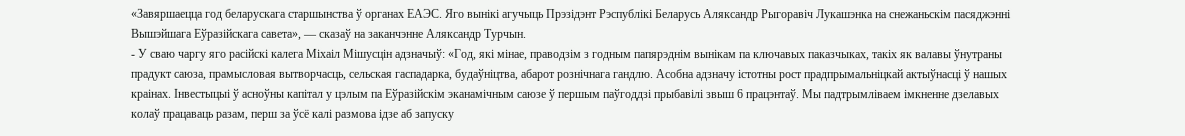«Завяршаецца год беларускага старшынства ў органах ЕАЭС. Яго вынікі агучыць Прэзідэнт Рэспублікі Беларусь Аляксандр Рыгоравіч Лукашэнка на снежаньскім пасяджэнні Вышэйшага Еўразійскага савета», — сказаў на заканчэнне Аляксандр Турчын.
- У сваю чаргу яго расійскі калега Міхаіл Мішусцін адзначыў: «Год, які мінае, праводзім з годным папярэднім вынікам па ключавых паказчыках, такіх як валавы ўнутраны прадукт саюза, прамысловая вытворчасць, сельская гаспадарка, будаўніцтва, абарот рознічнага гандлю. Асобна адзначу істотны рост прадпрымальніцкай актыўнасці ў нашых краінах. Інвестыцыі ў асноўны капітал у цэлым па Еўразійскім эканамічным саюзе ў першым паўгоддзі прыбавілі звыш 6 працэнтаў. Мы падтрымліваем імкненне дзелавых колаў працаваць разам, перш за ўсё калі размова ідзе аб запуску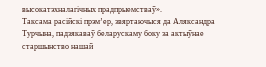высокатэхналагічных прадпрыемстваў».
Таксама расійскі прэм’ер, звяртаючыся да Аляксандра Турчына, падзякаваў беларускаму боку за актыўнае старшынство нашай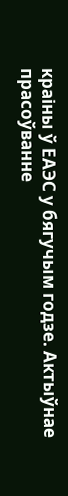краіны ў ЕАЭС у бягучым годзе. Актыўнае прасоўванне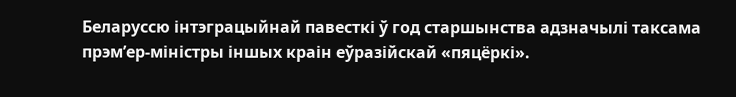Беларуссю інтэграцыйнай павесткі ў год старшынства адзначылі таксама прэм’ер-міністры іншых краін еўразійскай «пяцёркі».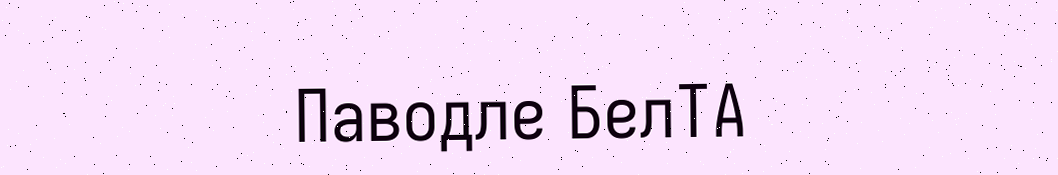Паводле БелТА